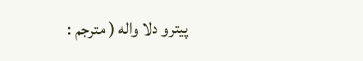پيترو دلا واله ( مترجم :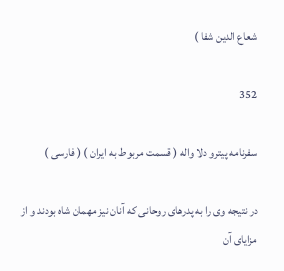شعاع الدين شفا )

352

سفرنامه پيترو دلا واله ( قسمت مربوط به ايران ) ( فارسى )

در نتيجه وى را به پدرهاى روحانى كه آنان نيز مهمان شاه بودند و از مزاياى آن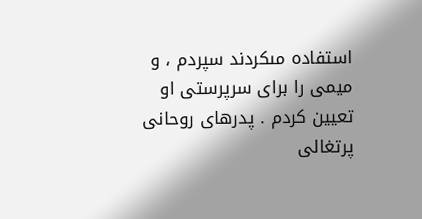استفاده مىكردند سپردم ، و ميمى را براى سرپرستى او تعيين كردم . پدرهاى روحانى پرتغالى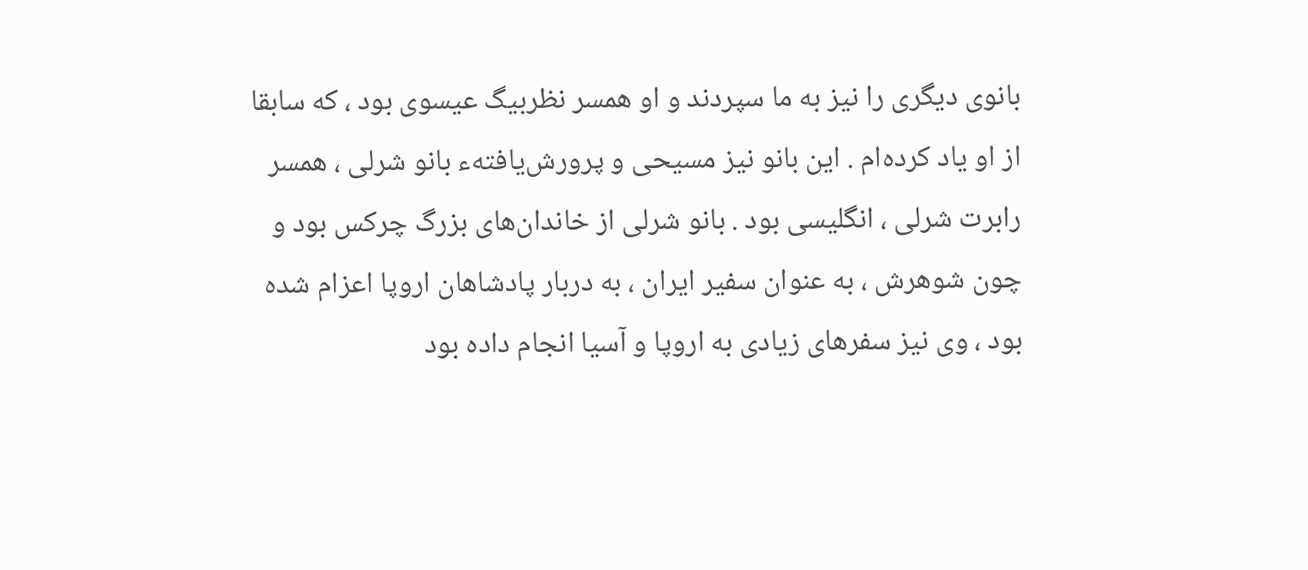بانوى ديگرى را نيز به ما سپردند و او همسر نظربيگ عيسوى بود ، كه سابقا از او ياد كرده‌ام . اين بانو نيز مسيحى و پرورش‌يافتهء بانو شرلى ، همسر رابرت شرلى ، انگليسى بود . بانو شرلى از خاندان‌هاى بزرگ چركس بود و چون شوهرش ، به عنوان سفير ايران ، به دربار پادشاهان اروپا اعزام شده بود ، وى نيز سفرهاى زيادى به اروپا و آسيا انجام داده بود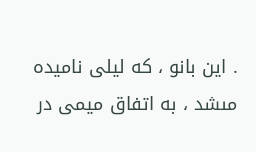. اين بانو ، كه ليلى ناميده مىشد ، به اتفاق ميمى در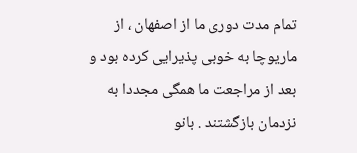تمام مدت دورى ما از اصفهان ، از ماريوچا به خوبى پذيرايى كرده بود و بعد از مراجعت ما همگى مجددا به نزدمان بازگشتند . بانو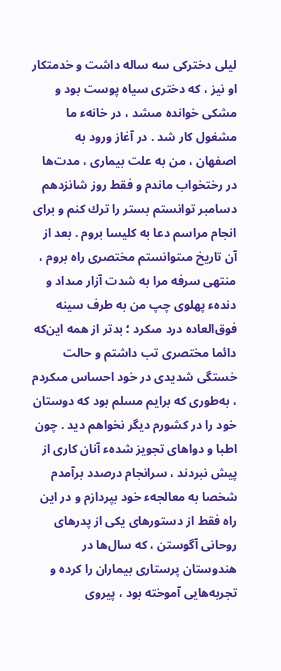ليلى دختركى سه ساله داشت و خدمتكار او نيز ، كه دخترى سياه پوست بود و مشكى خوانده مىشد ، در خانهء ما مشغول كار شد . در آغاز ورود به اصفهان ، من به علت بيمارى ، مدت‌ها در رختخواب ماندم و فقط روز شانزدهم دسامبر توانستم بستر را ترك كنم و براى انجام مراسم دعا به كليسا بروم . بعد از آن تاريخ مىتوانستم مختصرى راه بروم ، منتهى سرفه مرا به شدت آزار مىداد و دندهء پهلوى چپ من به طرف سينه فوق‌العاده درد مىكرد ؛ بدتر از همه اين‌كه دائما مختصرى تب داشتم و حالت خستگى شديدى در خود احساس مىكردم ، به‌طورى كه برايم مسلم بود كه دوستان خود را در كشورم ديگر نخواهم ديد . چون اطبا و دواهاى تجويز شدهء آنان كارى از پيش نبردند ، سرانجام درصدد برآمدم شخصا به معالجهء خود بپردازم و در اين راه فقط از دستورهاى يكى از پدرهاى روحانى آگوستن ، كه سال‌ها در هندوستان پرستارى بيماران را كرده و تجربه‌هايى آموخته بود ، پيروى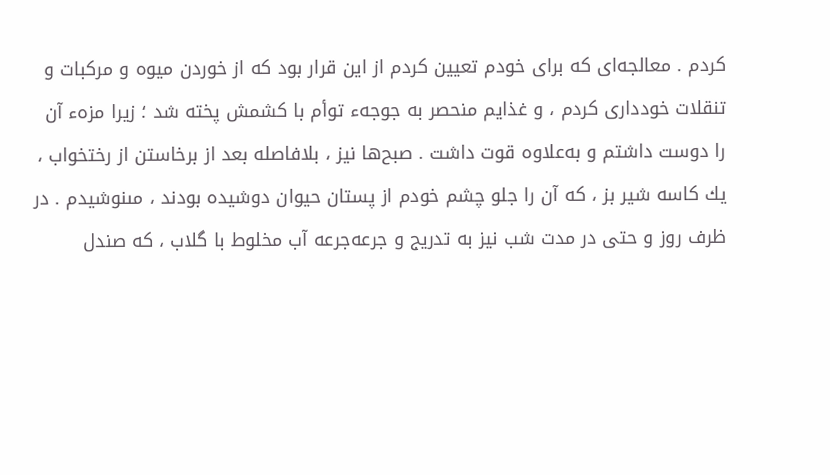كردم . معالجه‌اى كه براى خودم تعيين كردم از اين قرار بود كه از خوردن ميوه و مركبات و تنقلات خوددارى كردم ، و غذايم منحصر به جوجهء توأم با كشمش پخته شد ؛ زيرا مزهء آن را دوست داشتم و به‌علاوه قوت داشت . صبح‌ها نيز ، بلافاصله بعد از برخاستن از رختخواب ، يك كاسه شير بز ، كه آن را جلو چشم خودم از پستان حيوان دوشيده بودند ، مىنوشيدم . در ظرف روز و حتى در مدت شب نيز به تدريج و جرعه‌جرعه آب مخلوط با گلاب ، كه صندل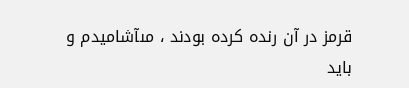قرمز در آن رنده كرده بودند ، مىآشاميدم و بايد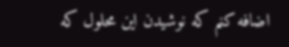اضافه كنم كه نوشيدن اين محلول كه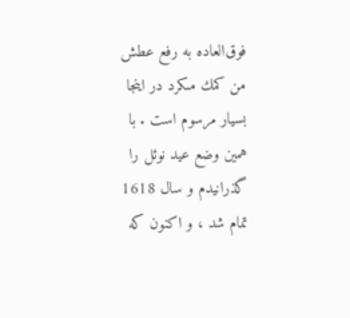فوق‌العاده به رفع عطش من كمك مىكرد در اينجا بسيار مرسوم است . با همين وضع عيد نوئل را گذرانيدم و سال 1618 تمام شد ، و اكنون كه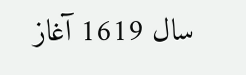سال 1619 آغاز